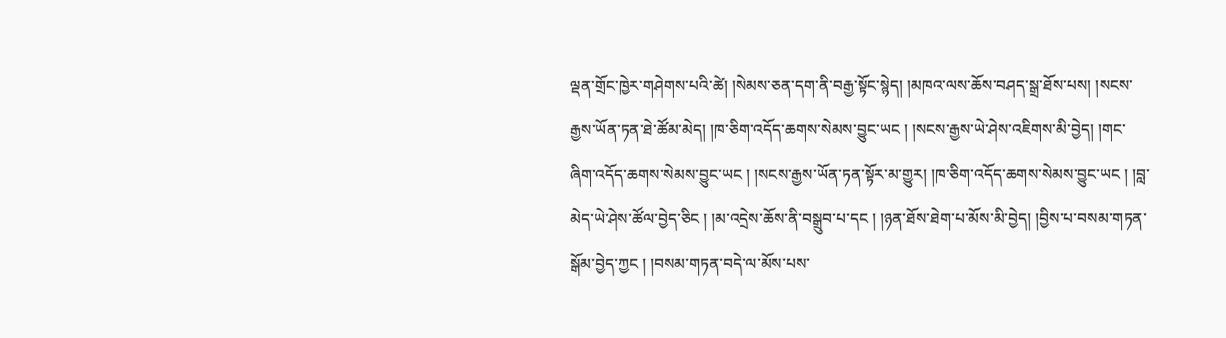ལྡན་གྲོང་ཁྱེར་གཤེགས་པའི་ཚེ། །སེམས་ཅན་དག་ནི་བརྒྱ་སྟོང་སྙེད། །མཁའ་ལས་ཆོས་བཤད་སྒྲ་ཐོས་པས། །སངས་རྒྱས་ཡོན་ཏན་ཐེ་ཚོམ་མེད། །ཁ་ཅིག་འདོད་ཆགས་སེམས་བྱུང་ཡང ། །སངས་རྒྱས་ཡེ་ཤེས་འཇིགས་མི་བྱེད། །གང་ཞིག་འདོད་ཆགས་སེམས་བྱུང་ཡང ། །སངས་རྒྱས་ཡོན་ཏན་སྟོར་མ་གྱུར། །ཁ་ཅིག་འདོད་ཆགས་སེམས་བྱུང་ཡང ། །བླ་མེད་ཡེ་ཤེས་ཚོལ་བྱེད་ཅིང ། །མ་འདྲེས་ཆོས་ནི་བསྒྲུབ་པ་དང ། །ཉན་ཐོས་ཐེག་པ་མོས་མི་བྱེད། །བྱིས་པ་བསམ་གཏན་སྒོམ་བྱེད་ཀྱང ། །བསམ་གཏན་བདེ་ལ་མོས་པས་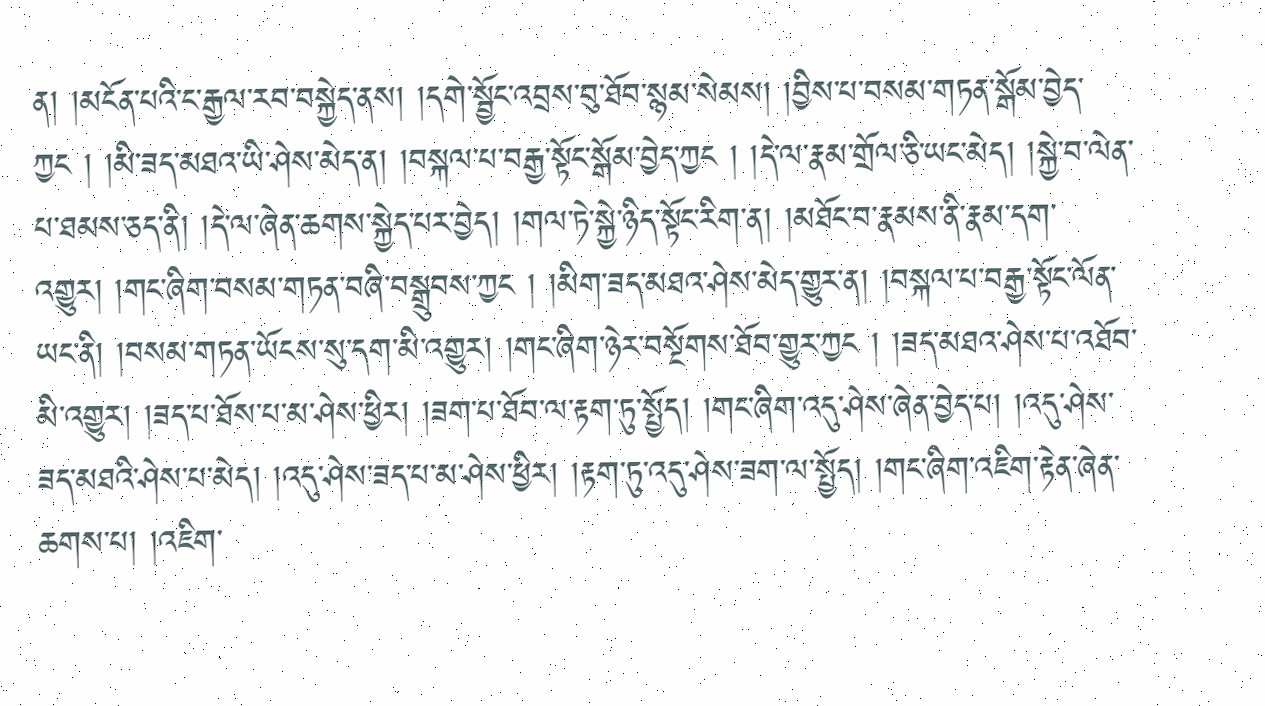ན། །མངོན་པའི་ང་རྒྱལ་རབ་བསྐྱེད་ནས། །དགེ་སྦྱོང་འབྲས་བུ་ཐོབ་སྙམ་སེམས། །བྱིས་པ་བསམ་གཏན་སྒོམ་བྱེད་ཀྱང ། །མི་ཟད་མཐའ་ཡི་ཤེས་མེད་ན། །བསྐལ་པ་བརྒྱ་སྟོང་སྒོམ་བྱེད་ཀྱང ། །དེ་ལ་རྣམ་གྲོལ་ཅི་ཡང་མེད། །སྐྱེ་བ་ལེན་པ་ཐམས་ཅད་ནི། །དེ་ལ་ཞེན་ཆགས་སྐྱེད་པར་བྱེད། །གལ་ཏེ་སྐྱེ་ཉིད་སྟོང་རིག་ན། །མཐོང་བ་རྣམས་ནི་རྣམ་དག་འགྱུར། །གང་ཞིག་བསམ་གཏན་བཞི་བསྒྲུབས་ཀྱང ། །མིག་ཟད་མཐའ་ཤེས་མེད་གྱུར་ན། །བསྐལ་པ་བརྒྱ་སྟོང་ལོན་ཡང་ནི། །བསམ་གཏན་ཡོངས་སུ་དག་མི་འགྱུར། །གང་ཞིག་ཉེར་བསྔོགས་ཐོབ་གྱུར་ཀྱང ། །ཟད་མཐའ་ཤེས་པ་འཐོབ་མི་འགྱུར། །ཟད་པ་ཐོས་པ་མ་ཤེས་ཕྱིར། །ཟག་པ་ཐོབ་ལ་རྟག་ཏུ་སྤྱོད། །གང་ཞིག་འདུ་ཤེས་ཞེན་བྱེད་པ། །འདུ་ཤེས་ཟད་མཐའི་ཤེས་པ་མེད། །འདུ་ཤེས་ཟད་པ་མ་ཤེས་ཕྱིར། །རྟག་ཏུ་འདུ་ཤེས་ཟག་ལ་སྤྱོད། །གང་ཞིག་འཇིག་རྟེན་ཞེན་ཆགས་པ། །འཇིག་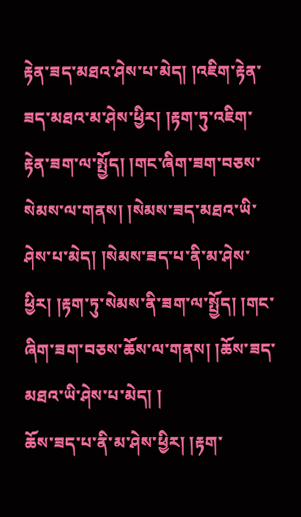རྟེན་ཟད་མཐའ་ཤེས་པ་མེད། །འཇིག་རྟེན་ཟད་མཐའ་མ་ཤེས་ཕྱིར། །རྟག་ཏུ་འཇིག་རྟེན་ཟག་ལ་སྤྱོད། །གང་ཞིག་ཟག་བཅས་སེམས་ལ་གནས། །སེམས་ཟད་མཐའ་ཡི་ཤེས་པ་མེད། །སེམས་ཟད་པ་ནི་མ་ཤེས་ཕྱིར། །རྟག་ཏུ་སེམས་ནི་ཟག་ལ་སྤྱོད། །གང་ཞིག་ཟག་བཅས་ཆོས་ལ་གནས། །ཆོས་ཟད་མཐའ་ཡི་ཤེས་པ་མེད། །
ཆོས་ཟད་པ་ནི་མ་ཤེས་ཕྱིར། །རྟག་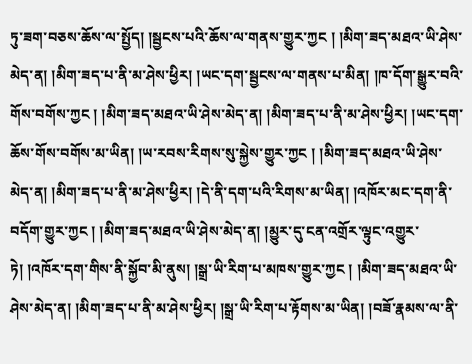ཏུ་ཟག་བཅས་ཆོས་ལ་སྤྱོད། །སྦྱངས་པའི་ཆོས་ལ་གནས་གྱུར་ཀྱང ། །མིག་ཟད་མཐའ་ཡི་ཤེས་མེད་ན། །མིག་ཟད་པ་ནི་མ་ཤེས་ཕྱིར། །ཡང་དག་སྦྱངས་ལ་གནས་པ་མིན། །ཁ་དོག་སྒྱུར་བའི་གོས་བགོས་ཀྱང ། །མིག་ཟད་མཐའ་ཡི་ཤེས་མེད་ན། །མིག་ཟད་པ་ནི་མ་ཤེས་ཕྱིར། །ཡང་དག་ཆོས་གོས་བགོས་མ་ཡིན། །ཡ་རབས་རིགས་སུ་སྐྱེས་གྱུར་ཀྱང ། །མིག་ཟད་མཐའ་ཡི་ཤེས་མེད་ན། །མིག་ཟད་པ་ནི་མ་ཤེས་ཕྱིར། །དེ་ནི་དག་པའི་རིགས་མ་ཡིན། །འཁོར་མང་དག་ནི་བདོག་གྱུར་ཀྱང ། །མིག་ཟད་མཐའ་ཡི་ཤེས་མེད་ན། །མྱུར་དུ་ངན་འགྲོར་ལྟུང་འགྱུར་ཏེ། །འཁོར་དག་གིས་ནི་སྐྱོབ་མི་ནུས། །སྒྲ་ཡི་རིག་པ་མཁས་གྱུར་ཀྱང ། །མིག་ཟད་མཐའ་ཡི་ཤེས་མེད་ན། །མིག་ཟད་པ་ནི་མ་ཤེས་ཕྱིར། །སྒྲ་ཡི་རིག་པ་རྟོགས་མ་ཡིན། །བཟོ་རྣམས་ལ་ནི་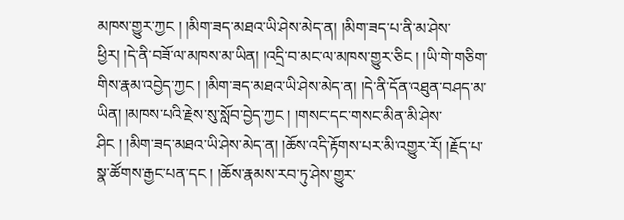མཁས་གྱུར་ཀྱང ། །མིག་ཟད་མཐའ་ཡི་ཤེས་མེད་ན། །མིག་ཟད་པ་ནི་མ་ཤེས་ཕྱིར། །དེ་ནི་བཟོ་ལ་མཁས་མ་ཡིན། །འདྲི་བ་མང་ལ་མཁས་གྱུར་ཅིང ། །ཡི་གེ་གཅིག་གིས་རྣམ་འབྱེད་ཀྱང ། །མིག་ཟད་མཐའ་ཡི་ཤེས་མེད་ན། །དེ་ནི་དོན་འཐུན་བཤད་མ་ཡིན། །མཁས་པའི་རྗེས་སུ་སློབ་བྱེད་ཀྱང ། །གསང་དང་གསང་མིན་མི་ཤེས་ཤིང ། །མིག་ཟད་མཐའ་ཡི་ཤེས་མེད་ན། །ཆོས་འདི་རྟོགས་པར་མི་འགྱུར་རོ། །རྗོད་པ་སྣ་ཚོགས་རྒྱང་པན་དང ། །ཆོས་རྣམས་རབ་ཏུ་ཤེས་གྱུར་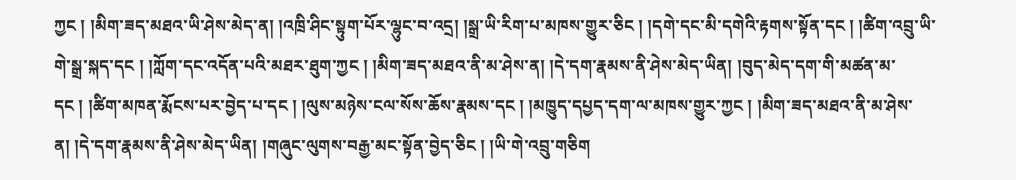ཀྱང ། །མིག་ཟད་མཐའ་ཡི་ཤེས་མེད་ན། །འཁྲི་ཤིང་སྟུག་པོར་ལྷུང་བ་འདྲ། །སྒྲ་ཡི་རིག་པ་མཁས་གྱུར་ཅིང ། །དགེ་དང་མི་དགེའི་རྟགས་སྟོན་དང ། །ཚིག་འབྲུ་ཡི་གེ་སྒྲ་སྐད་དང ། །ཀློག་དང་འདོན་པའི་མཐར་ཐུག་ཀྱང ། །མིག་ཟད་མཐའ་ནི་མ་ཤེས་ན། །དེ་དག་རྣམས་ནི་ཤེས་མེད་ཡིན། །བུད་མེད་དག་གི་མཚན་མ་དང ། །ཚིག་མཁན་རྨོངས་པར་བྱེད་པ་དང ། །ལུས་མཉེས་ངལ་སོས་ཆོས་རྣམས་དང ། །མཁྱུད་དཔྱད་དག་ལ་མཁས་གྱུར་ཀྱང ། །མིག་ཟད་མཐའ་ནི་མ་ཤེས་ན། །དེ་དག་རྣམས་ནི་ཤེས་མེད་ཡིན། །གཞུང་ལུགས་བརྒྱ་མང་སྟོན་བྱེད་ཅིང ། །ཡི་གེ་འབྲུ་གཅིག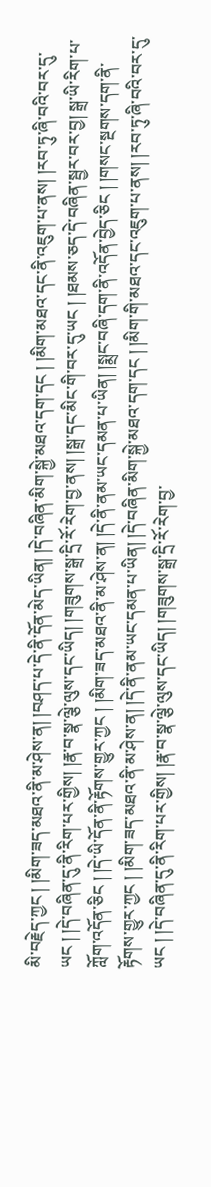མི་བརྗེད་ཀྱང ། །མིག་ཟད་མཐའ་ནི་མ་ཤེས་ན། །བཤད་པ་དེ་ནི་དོན་མེད་ཡིན། །དེ་བཞིན་མིག་སྐྱེ་མཐའ་དག་དང ། །མིག་མཐའ་དང་ནི་འཇུག་པ་ནས། །རབ་ཏུ་ཞི་བའི་བར་དུ་ཡང ། །དེ་བཞིན་དུ་ནི་རིག་པར་གྱིས། །རྣ་བ་སྣ་ལྕེ་ལུས་དང་ཡིད། །གཟུགས་སྒྲ་དྲི་རོ་རེག་བྱ་ནས། །སྒྲ་དང་མིང་གི་བར་དུ་ཡང ། །ཐམས་ཅད་དེ་བཞིན་སྦྱར་བར་བྱ། སྒྲ་ཡི་རིག་པ་ཀློག་འདོན་ཅིང ། །དེ་ཡི་དོན་ནི་རྟོགས་གྱུར་ཀྱང ། །མིག་ཟད་མཐའ་ནི་མ་ཤེས་ན། །དེ་ནི་ནམ་ཡང་དམན་པ་ཡིན། །སྨྲང་བཞི་དག་ནི་འདོན་བྱེད་ཅིང ། །གསང་སྔགས་དག་ནི་རྟོགས་གྱུར་ཀྱང ། །མིག་ཟད་མཐའ་ནི་མ་ཤེས་ན། །དེ་ནི་ནམ་ཡང་དམན་པ་ཡིན། །དེ་བཞིན་མིག་སྐྱེ་མཐའ་དག་དང ། །མིག་གི་མཐའ་དང་འཇུག་པ་ནས། །རབ་ཏུ་ཞི་བའི་བར་དུ་ཡང ། །དེ་བཞིན་དུ་ནི་རིག་པར་གྱིས། །རྣ་བ་སྣ་ལྕེ་ལུས་དང་ཡིད། །གཟུགས་སྒྲ་དྲི་རོ་རེག་བྱ་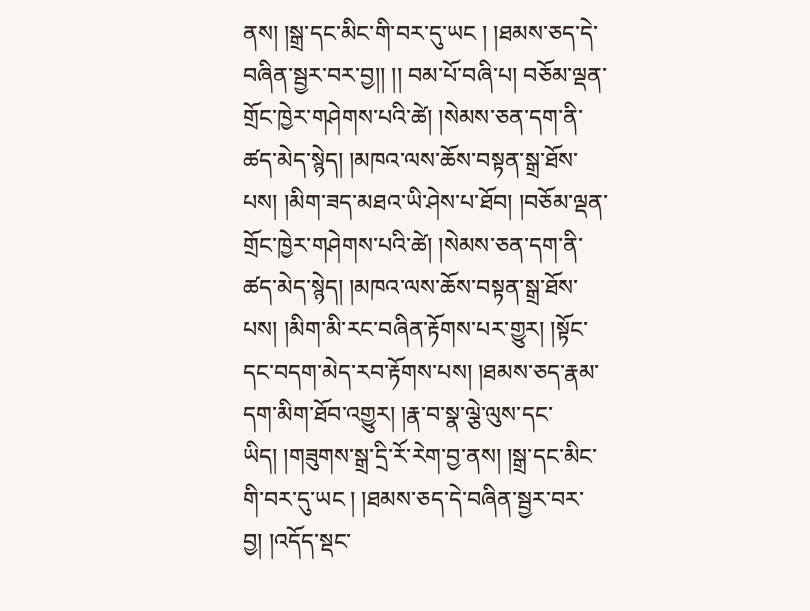ནས། །སྒྲ་དང་མིང་གི་བར་དུ་ཡང ། །ཐམས་ཅད་དེ་བཞིན་སྦྱར་བར་བྱ།། །། བམ་པོ་བཞི་པ། བཅོམ་ལྡན་གྲོང་ཁྱེར་གཤེགས་པའི་ཚེ། །སེམས་ཅན་དག་ནི་ཚད་མེད་སྙེད། །མཁའ་ལས་ཆོས་བསྟན་སྒྲ་ཐོས་པས། །མིག་ཟད་མཐའ་ཡི་ཤེས་པ་ཐོབ། །བཅོམ་ལྡན་གྲོང་ཁྱེར་གཤེགས་པའི་ཚེ། །སེམས་ཅན་དག་ནི་ཚད་མེད་སྙེད། །མཁའ་ལས་ཆོས་བསྟན་སྒྲ་ཐོས་པས། །མིག་མི་རང་བཞིན་རྟོགས་པར་གྱུར། །སྟོང་དང་བདག་མེད་རབ་རྟོགས་པས། །ཐམས་ཅད་རྣམ་དག་མིག་ཐོབ་འགྱུར། །རྣ་བ་སྣ་ལྕེ་ལུས་དང་ཡིད། །གཟུགས་སྒྲ་དྲི་རོ་རེག་བྱ་ནས། །སྒྲ་དང་མིང་གི་བར་དུ་ཡང ། །ཐམས་ཅད་དེ་བཞིན་སྦྱར་བར་བྱ། །འདོད་སྡང་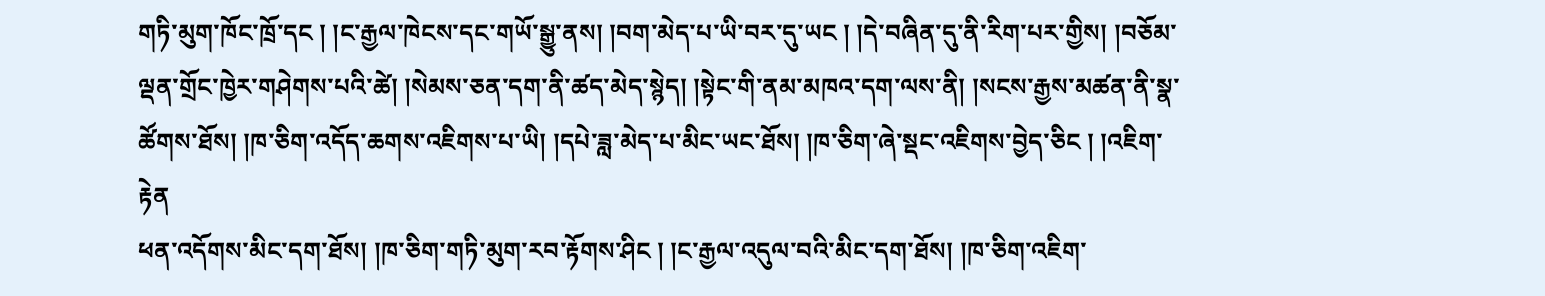གཏི་མུག་ཁོང་ཁྲོ་དང ། །ང་རྒྱལ་ཁེངས་དང་གཡོ་སྒྱུ་ནས། །བག་མེད་པ་ཡི་བར་དུ་ཡང ། །དེ་བཞིན་དུ་ནི་རིག་པར་གྱིས། །བཅོམ་ལྡན་གྲོང་ཁྱེར་གཤེགས་པའི་ཚེ། །སེམས་ཅན་དག་ནི་ཚད་མེད་སྙེད། །སྟེང་གི་ནམ་མཁའ་དག་ལས་ནི། །སངས་རྒྱས་མཚན་ནི་སྣ་ཚོགས་ཐོས། །ཁ་ཅིག་འདོད་ཆགས་འཇིགས་པ་ཡི། །དཔེ་ཟླ་མེད་པ་མིང་ཡང་ཐོས། །ཁ་ཅིག་ཞེ་སྡང་འཇིགས་བྱེད་ཅིང ། །འཇིག་རྟེན
ཕན་འདོགས་མིང་དག་ཐོས། །ཁ་ཅིག་གཏི་མུག་རབ་རྟོགས་ཤིང ། །ང་རྒྱལ་འདུལ་བའི་མིང་དག་ཐོས། །ཁ་ཅིག་འཇིག་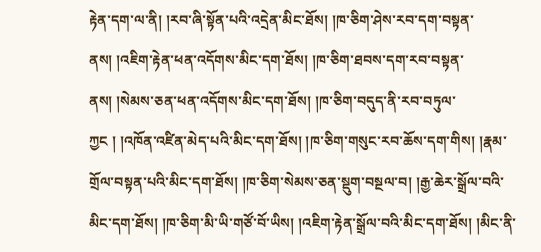རྟེན་དག་ལ་ནི། །རབ་ཞི་སྟོན་པའི་འདྲེན་མིང་ཐོས། །ཁ་ཅིག་ཤེས་རབ་དག་བསྟན་ནས། །འཇིག་རྟེན་ཕན་འདོགས་མིང་དག་ཐོས། །ཁ་ཅིག་ཐབས་དག་རབ་བསྟན་ནས། །སེམས་ཅན་ཕན་འདོགས་མིང་དག་ཐོས། །ཁ་ཅིག་བདུད་ནི་རབ་བཏུལ་ཀྱང ། །འཁོན་འཛིན་མེད་པའི་མིང་དག་ཐོས། །ཁ་ཅིག་གསུང་རབ་ཆོས་དག་གིས། །རྣམ་གྲོལ་བསྟན་པའི་མིང་དག་ཐོས། །ཁ་ཅིག་སེམས་ཅན་སྡུག་བསྔལ་བ། །རྒྱ་ཆེར་སྒྲོལ་བའི་མིང་དག་ཐོས། །ཁ་ཅིག་མི་ཡི་གཙོ་བོ་ཡིས། །འཇིག་རྟེན་སྒྲོལ་བའི་མིང་དག་ཐོས། །མིང་ནི་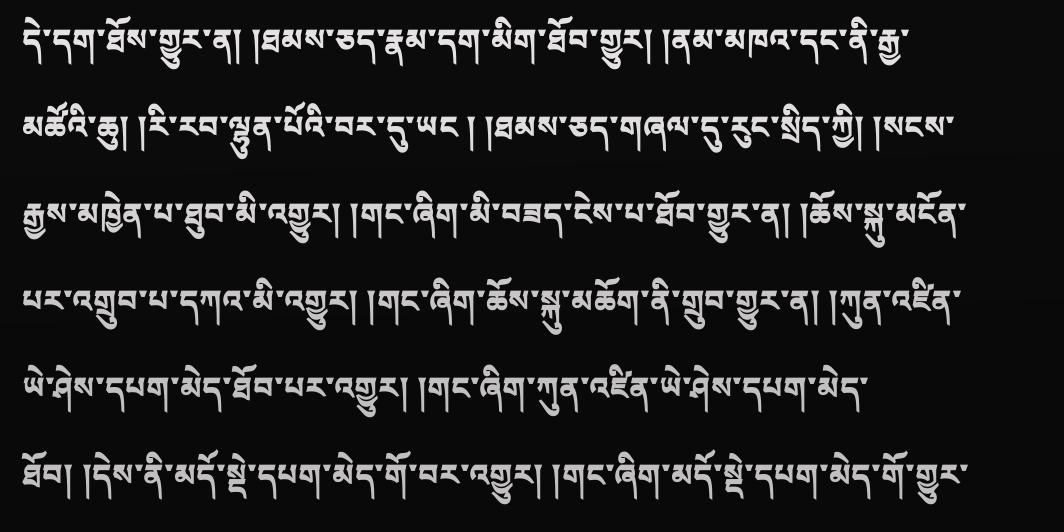དེ་དག་ཐོས་གྱུར་ན། །ཐམས་ཅད་རྣམ་དག་མིག་ཐོབ་གྱུར། །ནམ་མཁའ་དང་ནི་རྒྱ་མཚོའི་ཆུ། །རི་རབ་ལྷུན་པོའི་བར་དུ་ཡང ། །ཐམས་ཅད་གཞལ་དུ་རུང་སྲིད་ཀྱི། །སངས་རྒྱས་མཁྱེན་པ་ཐུབ་མི་འགྱུར། །གང་ཞིག་མི་བཟད་ངེས་པ་ཐོབ་གྱུར་ན། །ཆོས་སྐུ་མངོན་པར་འགྲུབ་པ་དཀའ་མི་འགྱུར། །གང་ཞིག་ཆོས་སྐུ་མཆོག་ནི་གྲུབ་གྱུར་ན། །ཀུན་འཛིན་ཡེ་ཤེས་དཔག་མེད་ཐོབ་པར་འགྱུར། །གང་ཞིག་ཀུན་འཛིན་ཡེ་ཤེས་དཔག་མེད་ཐོབ། །དེས་ནི་མདོ་སྡེ་དཔག་མེད་གོ་བར་འགྱུར། །གང་ཞིག་མདོ་སྡེ་དཔག་མེད་གོ་གྱུར་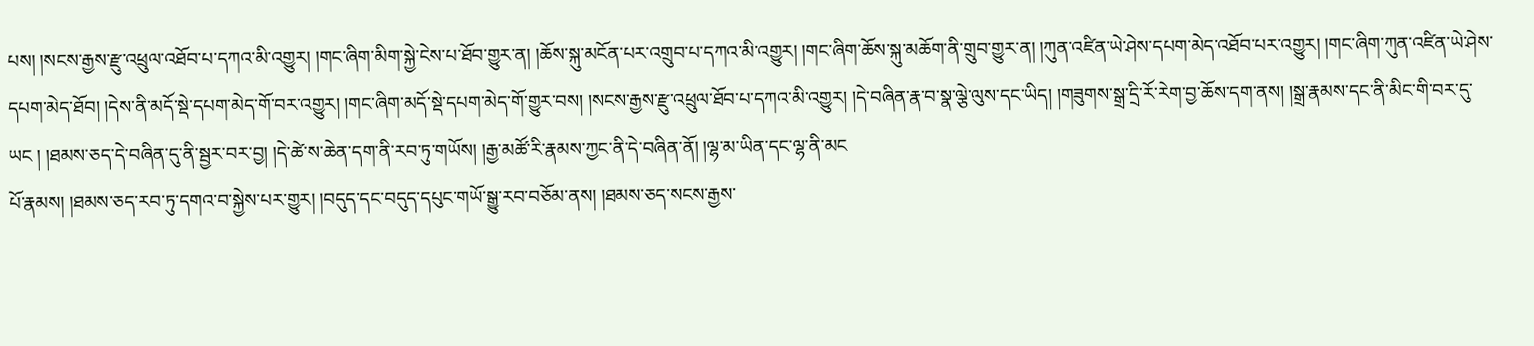པས། །སངས་རྒྱས་རྫུ་འཕྲུལ་འཐོབ་པ་དཀའ་མི་འགྱུར། །གང་ཞིག་མིག་སྐྱེ་ངེས་པ་ཐོབ་གྱུར་ན། །ཆོས་སྐུ་མངོན་པར་འགྲུབ་པ་དཀའ་མི་འགྱུར། །གང་ཞིག་ཆོས་སྐུ་མཆོག་ནི་གྲུབ་གྱུར་ན། །ཀུན་འཛིན་ཡེ་ཤེས་དཔག་མེད་འཐོབ་པར་འགྱུར། །གང་ཞིག་ཀུན་འཛིན་ཡེ་ཤེས་དཔག་མེད་ཐོབ། །དེས་ནི་མདོ་སྡེ་དཔག་མེད་གོ་བར་འགྱུར། །གང་ཞིག་མདོ་སྡེ་དཔག་མེད་གོ་གྱུར་བས། །སངས་རྒྱས་རྫུ་འཕྲུལ་ཐོབ་པ་དཀའ་མི་འགྱུར། །དེ་བཞིན་རྣ་བ་སྣ་ལྕེ་ལུས་དང་ཡིད། །གཟུགས་སྒྲ་དྲི་རོ་རེག་བྱ་ཆོས་དག་ནས། །སྒྲ་རྣམས་དང་ནི་མིང་གི་བར་དུ་ཡང ། །ཐམས་ཅད་དེ་བཞིན་དུ་ནི་སྦྱར་བར་བྱ། །དེ་ཚེ་ས་ཆེན་དག་ནི་རབ་ཏུ་གཡོས། །རྒྱ་མཚོ་རི་རྣམས་ཀྱང་ནི་དེ་བཞིན་ནོ། །ལྷ་མ་ཡིན་དང་ལྷ་ནི་མང
པོ་རྣམས། །ཐམས་ཅད་རབ་ཏུ་དགའ་བ་སྐྱེས་པར་གྱུར། །བདུད་དང་བདུད་དཔུང་གཡོ་སྒྱུ་རབ་བཅོམ་ནས། །ཐམས་ཅད་སངས་རྒྱས་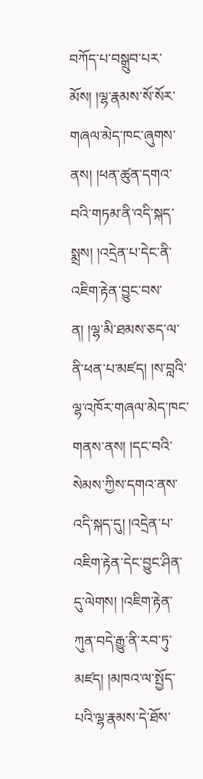བཀོད་པ་བསྒྲུབ་པར་མོས། །ལྷ་རྣམས་སོ་སོར་གཞལ་མེད་ཁང་ཞུགས་ནས། །ཕན་ཚུན་དགའ་བའི་གཏམ་ནི་འདི་སྐད་སྨྲས། །འདྲེན་པ་དེང་ནི་འཇིག་རྟེན་བྱུང་བས་ན། །ལྷ་མི་ཐམས་ཅད་ལ་ནི་ཕན་པ་མཛད། །ས་བླའི་ལྷ་འཁོར་གཞལ་མེད་ཁང་གནས་ནས། །དང་བའི་སེམས་ཀྱིས་དགའ་ནས་འདི་སྐད་དུ། །འདྲེན་པ་འཇིག་རྟེན་དེང་བྱུང་ཤིན་དུ་ལེགས། །འཇིག་རྟེན་ཀུན་བདེ་རྒྱུ་ནི་རབ་ཏུ་མཛད། །མཁའ་ལ་སྤྱོད་པའི་ལྷ་རྣམས་དེ་ཐོས་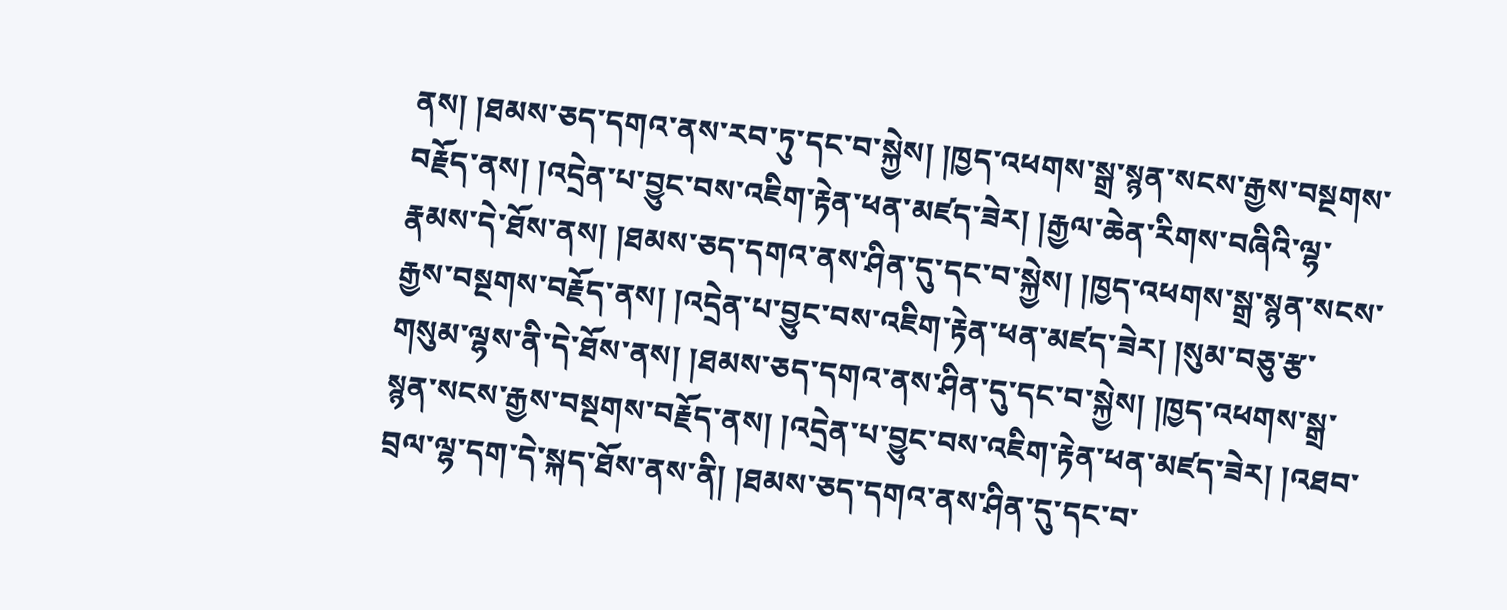ནས། །ཐམས་ཅད་དགའ་ནས་རབ་ཏུ་དང་བ་སྐྱེས། །ཁྱད་འཕགས་སྒྲ་སྙན་སངས་རྒྱས་བསྔགས་བརྗོད་ནས། །འདྲེན་པ་བྱུང་བས་འཇིག་རྟེན་ཕན་མཛད་ཟེར། །རྒྱལ་ཆེན་རིགས་བཞིའི་ལྷ་རྣམས་དེ་ཐོས་ནས། །ཐམས་ཅད་དགའ་ནས་ཤིན་དུ་དང་བ་སྐྱེས། །ཁྱད་འཕགས་སྒྲ་སྙན་སངས་རྒྱས་བསྔགས་བརྗོད་ནས། །འདྲེན་པ་བྱུང་བས་འཇིག་རྟེན་ཕན་མཛད་ཟེར། །སུམ་བཅུ་རྩ་གསུམ་ལྷས་ནི་དེ་ཐོས་ནས། །ཐམས་ཅད་དགའ་ནས་ཤིན་དུ་དང་བ་སྐྱེས། །ཁྱད་འཕགས་སྒྲ་སྙན་སངས་རྒྱས་བསྔགས་བརྗོད་ནས། །འདྲེན་པ་བྱུང་བས་འཇིག་རྟེན་ཕན་མཛད་ཟེར། །འཐབ་བྲལ་ལྷ་དག་དེ་སྐད་ཐོས་ནས་ནི། །ཐམས་ཅད་དགའ་ནས་ཤིན་དུ་དང་བ་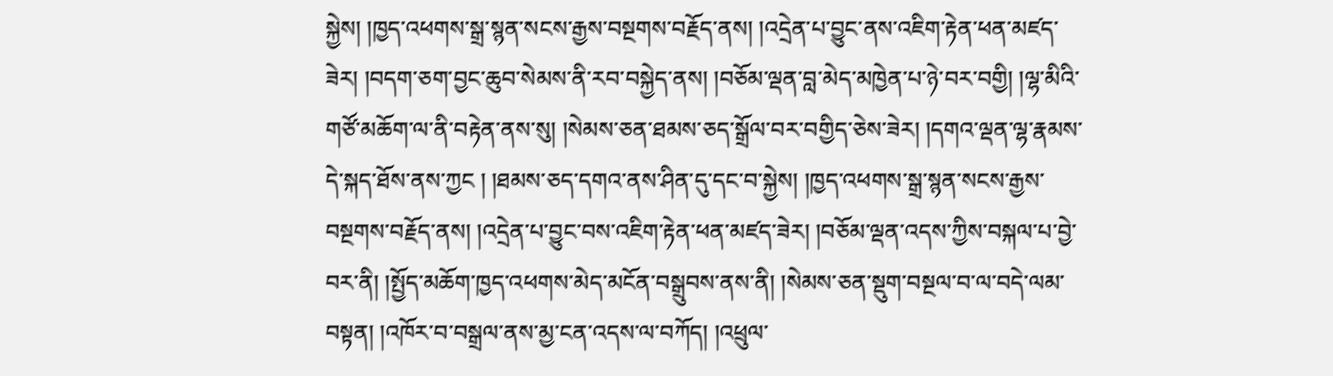སྐྱེས། །ཁྱད་འཕགས་སྒྲ་སྙན་སངས་རྒྱས་བསྔགས་བརྗོད་ནས། །འདྲེན་པ་བྱུང་ནས་འཇིག་རྟེན་ཕན་མཛད་ཟེར། །བདག་ཅག་བྱང་ཆུབ་སེམས་ནི་རབ་བསྐྱེད་ནས། །བཅོམ་ལྡན་བླ་མེད་མཁྱེན་པ་ཉེ་བར་བགྱི། །ལྷ་མིའི་གཙོ་མཆོག་ལ་ནི་བརྟེན་ནས་སུ། །སེམས་ཅན་ཐམས་ཅད་སྒྲོལ་བར་བགྱིད་ཅེས་ཟེར། །དགའ་ལྡན་ལྷ་རྣམས་དེ་སྐད་ཐོས་ནས་ཀྱང ། །ཐམས་ཅད་དགའ་ནས་ཤིན་དུ་དང་བ་སྐྱེས། །ཁྱད་འཕགས་སྒྲ་སྙན་སངས་རྒྱས་བསྔགས་བརྗོད་ནས། །འདྲེན་པ་བྱུང་བས་འཇིག་རྟེན་ཕན་མཛད་ཟེར། །བཅོམ་ལྡན་འདས་ཀྱིས་བསྐལ་པ་བྱེ་བར་ནི། །སྤྱོད་མཆོག་ཁྱད་འཕགས་མེད་མངོན་བསྒྲུབས་ནས་ནི། །སེམས་ཅན་སྡུག་བསྔལ་བ་ལ་བདེ་ལམ་བསྟན། །འཁོར་བ་བསྒྲལ་ནས་མྱ་ངན་འདས་ལ་བཀོད། །འཕྲུལ་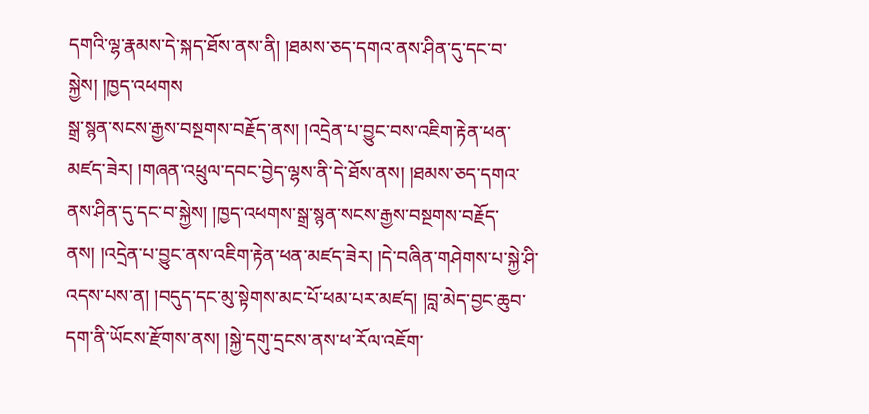དགའི་ལྷ་རྣམས་དེ་སྐད་ཐོས་ནས་ནི། །ཐམས་ཅད་དགའ་ནས་ཤིན་དུ་དང་བ་སྐྱེས། །ཁྱད་འཕགས
སྒྲ་སྙན་སངས་རྒྱས་བསྔགས་བརྗོད་ནས། །འདྲེན་པ་བྱུང་བས་འཇིག་རྟེན་ཕན་མཛད་ཟེར། །གཞན་འཕྲུལ་དབང་བྱེད་ལྷས་ནི་དེ་ཐོས་ནས། །ཐམས་ཅད་དགའ་ནས་ཤིན་དུ་དང་བ་སྐྱེས། །ཁྱད་འཕགས་སྒྲ་སྙན་སངས་རྒྱས་བསྔགས་བརྗོད་ནས། །འདྲེན་པ་བྱུང་ནས་འཇིག་རྟེན་ཕན་མཛད་ཟེར། །དེ་བཞིན་གཤེགས་པ་སྐྱེ་ཤི་འདས་པས་ན། །བདུད་དང་མུ་སྟེགས་མང་པོ་ཕམ་པར་མཛད། །བླ་མེད་བྱང་ཆུབ་དག་ནི་ཡོངས་རྫོགས་ནས། །སྐྱེ་དགུ་དྲངས་ནས་ཕ་རོལ་འཇོག་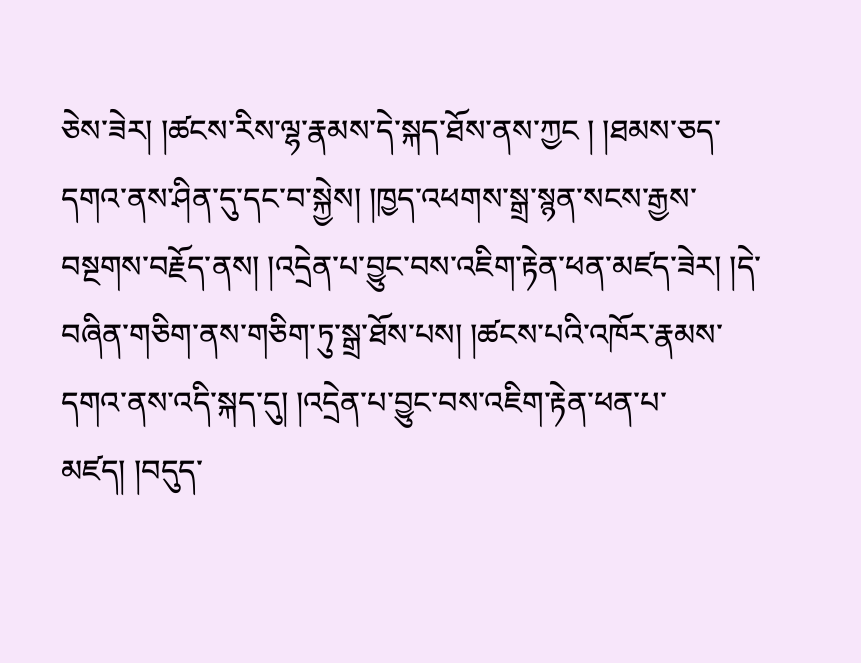ཅེས་ཟེར། །ཚངས་རིས་ལྷ་རྣམས་དེ་སྐད་ཐོས་ནས་ཀྱང ། །ཐམས་ཅད་དགའ་ནས་ཤིན་དུ་དང་བ་སྐྱེས། །ཁྱད་འཕགས་སྒྲ་སྙན་སངས་རྒྱས་བསྔགས་བརྗོད་ནས། །འདྲེན་པ་བྱུང་བས་འཇིག་རྟེན་ཕན་མཛད་ཟེར། །དེ་བཞིན་གཅིག་ནས་གཅིག་ཏུ་སྒྲ་ཐོས་པས། །ཚངས་པའི་འཁོར་རྣམས་དགའ་ནས་འདི་སྐད་དུ། །འདྲེན་པ་བྱུང་བས་འཇིག་རྟེན་ཕན་པ་མཛད། །བདུད་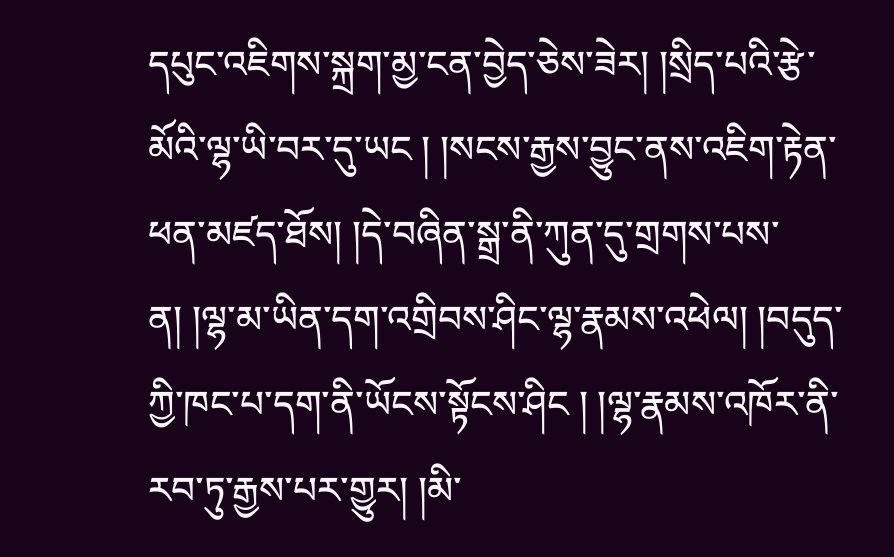དཔུང་འཇིགས་སྐྲག་མྱ་ངན་བྱེད་ཅེས་ཟེར། །སྲིད་པའི་རྩེ་མོའི་ལྷ་ཡི་བར་དུ་ཡང ། །སངས་རྒྱས་བྱུང་ནས་འཇིག་རྟེན་ཕན་མཛད་ཐོས། །དེ་བཞིན་སྒྲ་ནི་ཀུན་དུ་གྲགས་པས་ན། །ལྷ་མ་ཡིན་དག་འགྲིབས་ཤིང་ལྷ་རྣམས་འཕེལ། །བདུད་ཀྱི་ཁང་པ་དག་ནི་ཡོངས་སྟོངས་ཤིང ། །ལྷ་རྣམས་འཁོར་ནི་རབ་ཏུ་རྒྱས་པར་གྱུར། །མི་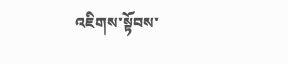འཇིགས་སྟོབས་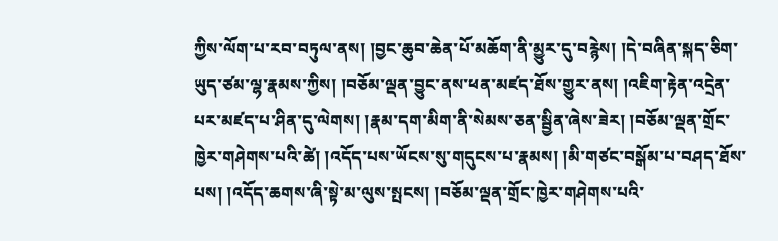ཀྱིས་ལོག་པ་རབ་བཏུལ་ནས། །བྱང་ཆུབ་ཆེན་པོ་མཆོག་ནི་མྱུར་དུ་བརྙེས། །དེ་བཞིན་སྐད་ཅིག་ཡུད་ཙམ་ལྷ་རྣམས་ཀྱིས། །བཅོམ་ལྡན་བྱུང་ནས་ཕན་མཛད་ཐོས་གྱུར་ནས། །འཇིག་རྟེན་འདྲེན་པར་མཛད་པ་ཤིན་དུ་ལེགས། །རྣམ་དག་མིག་ནི་སེམས་ཅན་སྦྱིན་ཞེས་ཟེར། །བཅོམ་ལྡན་གྲོང་ཁྱེར་གཤེགས་པའི་ཚེ། །འདོད་པས་ཡོངས་སུ་གདུངས་པ་རྣམས། །མི་གཙང་བསྒོམ་པ་བཤད་ཐོས་པས། །འདོད་ཆགས་ཞི་སྟེ་མ་ལུས་སྤངས། །བཅོམ་ལྡན་གྲོང་ཁྱེར་གཤེགས་པའི་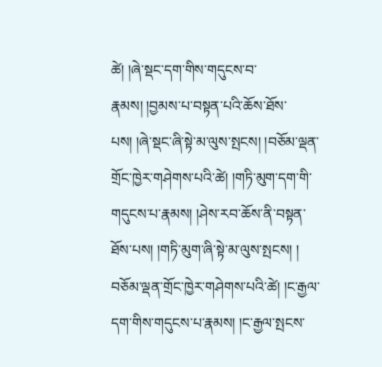ཚེ། །ཞེ་སྡང་དག་གིས་གདུངས་བ་རྣམས། །བྱམས་པ་བསྟན་པའི་ཆོས་ཐོས་པས། །ཞེ་སྡང་ཞི་སྟེ་མ་ལུས་སྤངས། །བཅོམ་ལྡན་གྲོང་ཁྱེར་གཤེགས་པའི་ཚེ། །གཏི་མུག་དག་གི་གདུངས་པ་རྣམས། །ཤེས་རབ་ཆོས་ནི་བསྟན་ཐོས་པས། །གཏི་མུག་ཞི་སྟེ་མ་ལུས་སྤངས། །
བཅོམ་ལྡན་གྲོང་ཁྱེར་གཤེགས་པའི་ཚེ། །ང་རྒྱལ་དག་གིས་གདུངས་པ་རྣམས། །ང་རྒྱལ་སྤངས་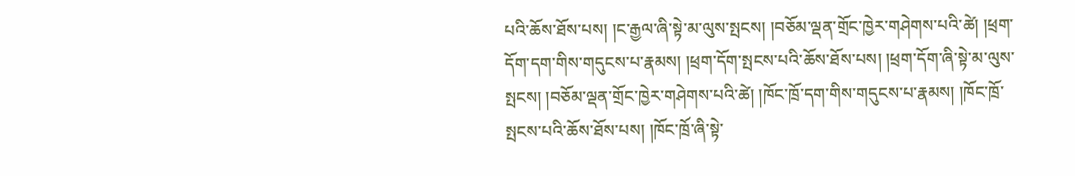པའི་ཆོས་ཐོས་པས། །ང་རྒྱལ་ཞི་སྟེ་མ་ལུས་སྤངས། །བཅོམ་ལྡན་གྲོང་ཁྱེར་གཤེགས་པའི་ཚེ། །ཕྲག་དོག་དག་གིས་གདུངས་པ་རྣམས། །ཕྲག་དོག་སྤངས་པའི་ཆོས་ཐོས་པས། །ཕྲག་དོག་ཞི་སྟེ་མ་ལུས་སྤངས། །བཅོམ་ལྡན་གྲོང་ཁྱེར་གཤེགས་པའི་ཚེ། །ཁོང་ཁྲོ་དག་གིས་གདུངས་པ་རྣམས། །ཁོང་ཁྲོ་སྤངས་པའི་ཆོས་ཐོས་པས། །ཁོང་ཁྲོ་ཞི་སྟེ་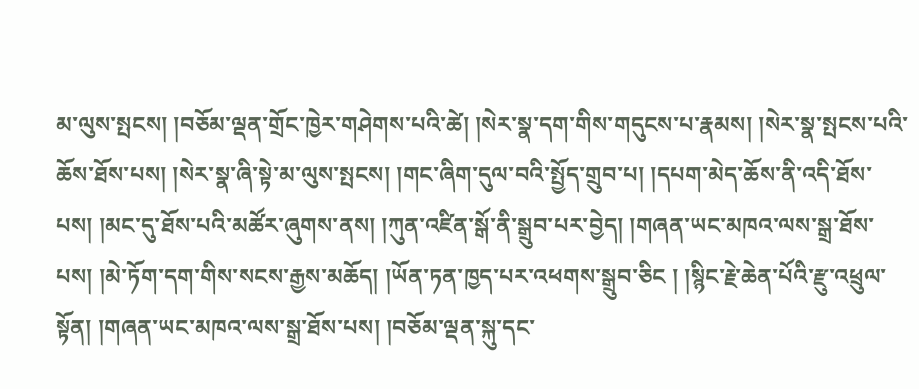མ་ལུས་སྤངས། །བཅོམ་ལྡན་གྲོང་ཁྱེར་གཤེགས་པའི་ཚེ། །སེར་སྣ་དག་གིས་གདུངས་པ་རྣམས། །སེར་སྣ་སྤངས་པའི་ཆོས་ཐོས་པས། །སེར་སྣ་ཞི་སྟེ་མ་ལུས་སྤངས། །གང་ཞིག་དུལ་བའི་སྤྱོད་གྲུབ་པ། །དཔག་མེད་ཆོས་ནི་འདི་ཐོས་པས། །མང་དུ་ཐོས་པའི་མཚོར་ཞུགས་ནས། །ཀུན་འཛིན་སྒོ་ནི་སྒྲུབ་པར་བྱེད། །གཞན་ཡང་མཁའ་ལས་སྒྲ་ཐོས་པས། །མེ་ཏོག་དག་གིས་སངས་རྒྱས་མཆོད། །ཡོན་ཏན་ཁྱད་པར་འཕགས་སྒྲུབ་ཅིང ། །སྙིང་རྗེ་ཆེན་པོའི་རྫུ་འཕྲུལ་སྟོན། །གཞན་ཡང་མཁའ་ལས་སྒྲ་ཐོས་པས། །བཅོམ་ལྡན་སྐུ་དང་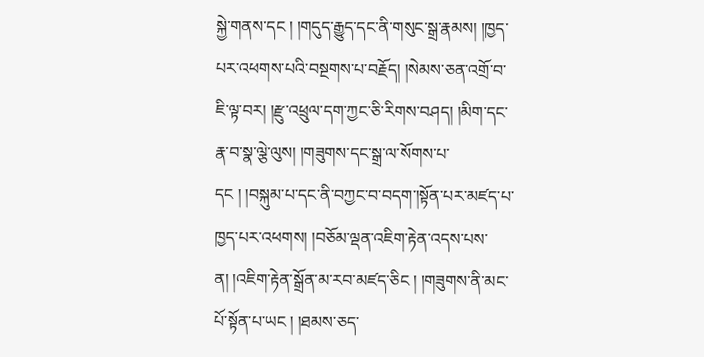སྐྱེ་གནས་དང ། །གདུད་རྒྱུད་དང་ནི་གསུང་སྒྲ་རྣམས། །ཁྱད་པར་འཕགས་པའི་བསྔགས་པ་བརྗོད། །སེམས་ཅན་འགྲོ་བ་ཇི་ལྟ་བར། །རྫུ་འཕྲུལ་དག་ཀྱང་ཅི་རིགས་བཤད། །མིག་དང་རྣ་བ་སྣ་ལྕེ་ལུས། །གཟུགས་དང་སྒྲ་ལ་སོགས་པ་དང ། །བསྐུམ་པ་དང་ནི་བཀྱང་བ་བདག་།སྟོན་པར་མཛད་པ་ཁྱད་པར་འཕགས། །བཅོམ་ལྡན་འཇིག་རྟེན་འདས་པས་ན། །འཇིག་རྟེན་སྒྲོན་མ་རབ་མཛད་ཅིང ། །གཟུགས་ནི་མང་པོ་སྟོན་པ་ཡང ། །ཐམས་ཅད་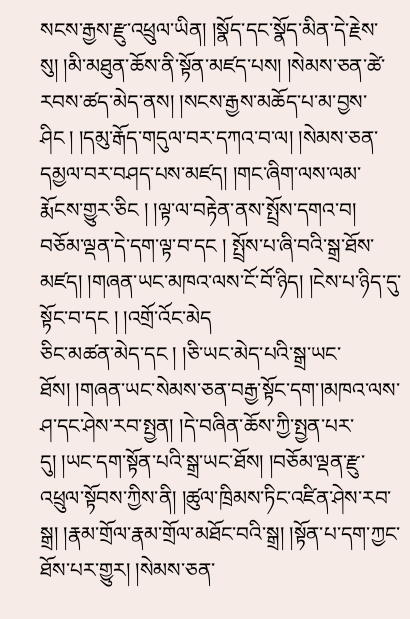སངས་རྒྱས་རྫུ་འཕྲུལ་ཡིན། །སྣོད་དང་སྣོད་མིན་དེ་རྗེས་སུ། །མི་མཐུན་ཆོས་ནི་སྟོན་མཛད་པས། །སེམས་ཅན་ཚེ་རབས་ཚད་མེད་ནས། །སངས་རྒྱས་མཆོད་པ་མ་བྱས་ཤིང ། །དམུ་རྒོད་གདུལ་བར་དཀའ་བ་ལ། །སེམས་ཅན་དམྱལ་བར་བཤད་པས་མཛད། །གང་ཞིག་ལས་ལམ་རྨོངས་གྱུར་ཅིང ། །ལྟ་ལ་བརྟེན་ནས་སྤྲོས་དགའ་བ། བཅོམ་ལྡན་དེ་དག་ལྟ་བ་དང ། སྤྲོས་པ་ཞི་བའི་སྒྲ་ཐོས་མཛད། །གཞན་ཡང་མཁའ་ལས་ངོ་བོ་ཉིད། །ངེས་པ་ཉིད་དུ་སྟོང་བ་དང ། །འགྲོ་འོང་མེད
ཅིང་མཚན་མེད་དང ། །ཅི་ཡང་མེད་པའི་སྒྲ་ཡང་ཐོས། །གཞན་ཡང་སེམས་ཅན་བརྒྱ་སྟོང་དག་།མཁའ་ལས་ཤ་དང་ཤེས་རབ་སྤྱན། །དེ་བཞིན་ཆོས་ཀྱི་སྤྱན་པར་དུ། །ཡང་དག་སྟོན་པའི་སྒྲ་ཡང་ཐོས། །བཅོམ་ལྡན་རྫུ་འཕྲུལ་སྟོབས་ཀྱིས་ནི། །ཚུལ་ཁྲིམས་ཏིང་འཛིན་ཤེས་རབ་སྒྲ། །རྣམ་གྲོལ་རྣམ་གྲོལ་མཐོང་བའི་སྒྲ། །སྟོན་པ་དག་ཀྱང་ཐོས་པར་གྱུར། །སེམས་ཅན་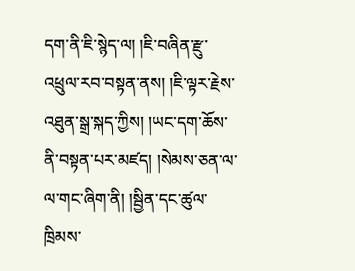དག་ནི་ཇི་སྙེད་ལ། །ཇི་བཞིན་རྫུ་འཕྲུལ་རབ་བསྟན་ནས། །ཇི་ལྟར་རྗེས་འཐུན་སྒྲ་སྐད་ཀྱིས། །ཡང་དག་ཆོས་ནི་བསྟན་པར་མཛད། །སེམས་ཅན་ལ་ལ་གང་ཞིག་ནི། །སྦྱིན་དང་ཚུལ་ཁྲིམས་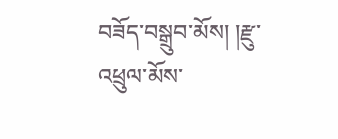བཟོད་བསྒྲུབ་མོས། །རྫུ་འཕྲུལ་མོས་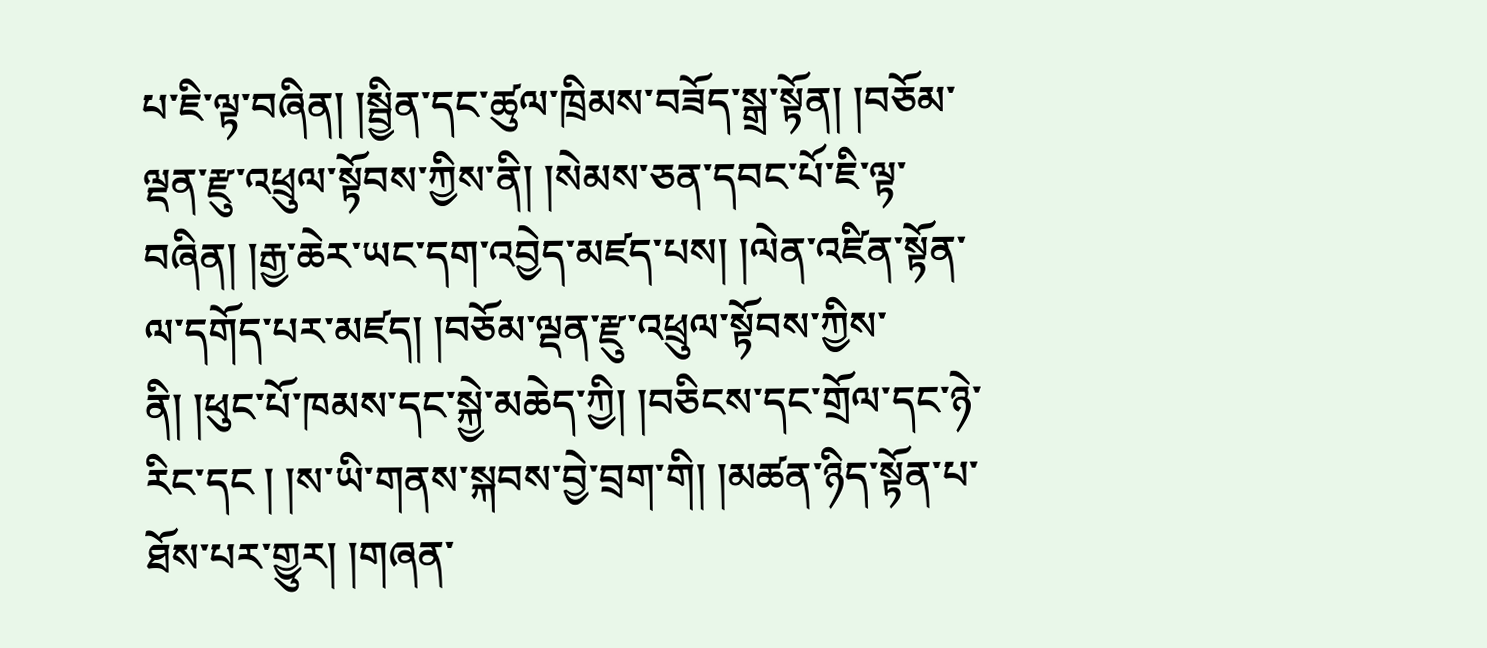པ་ཇི་ལྟ་བཞིན། །སྦྱིན་དང་ཚུལ་ཁྲིམས་བཟོད་སྒྲ་སྟོན། །བཅོམ་ལྡན་རྫུ་འཕྲུལ་སྟོབས་ཀྱིས་ནི། །སེམས་ཅན་དབང་པོ་ཇི་ལྟ་བཞིན། །རྒྱ་ཆེར་ཡང་དག་འབྱེད་མཛད་པས། །ལེན་འཛིན་སྟོན་ལ་དགོད་པར་མཛད། །བཅོམ་ལྡན་རྫུ་འཕྲུལ་སྟོབས་ཀྱིས་ནི། །ཕུང་པོ་ཁམས་དང་སྐྱེ་མཆེད་ཀྱི། །བཅིངས་དང་གྲོལ་དང་ཉེ་རིང་དང ། །ས་ཡི་གནས་སྐབས་བྱེ་བྲག་གི། །མཚན་ཉིད་སྟོན་པ་ཐོས་པར་གྱུར། །གཞན་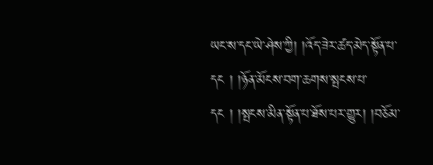ཡང་ས་དང་ཡེ་ཤེས་ཀྱི། །འོད་ཟེར་ཚད་མེད་སྟོན་པ་དང ། །ཉོན་མོངས་བག་ཆགས་སྤངས་པ་དང ། །སྤངས་མིན་སྟོན་པ་ཐོས་པར་གྱུར། །བཅོམ་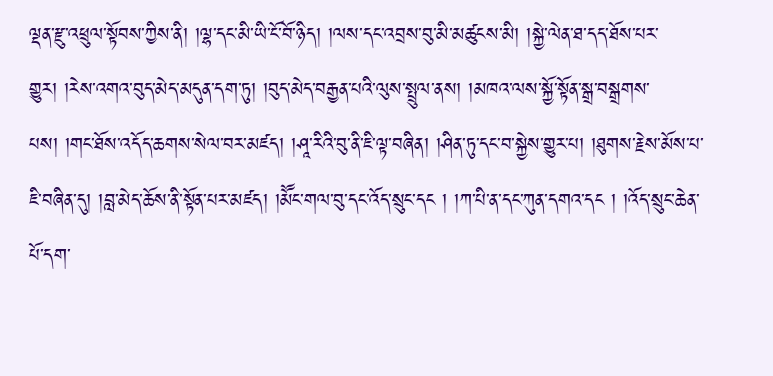ལྡན་རྫུ་འཕྲུལ་སྟོབས་ཀྱིས་ནི། །ལྷ་དང་མི་ཡི་ངོ་བོ་ཉིད། །ལས་དང་འབྲས་བུ་མི་མཚུངས་མི། །སྐྱེ་ལེན་ཐ་དད་ཐོས་པར་གྱུར། །རེས་འགའ་བུད་མེད་མདུན་དག་ཏུ། །བུད་མེད་བརྒྱན་པའི་ལུས་སྤྲུལ་ནས། །མཁའ་ལས་སྐྱོ་སྟོན་སྒྲ་བསྒྲགས་པས། །གང་ཐོས་འདོད་ཆགས་སེལ་བར་མཛད། །ཤཱ་རིའི་བུ་ནི་ཇི་ལྟ་བཞིན། །ཤིན་ཏུ་དང་བ་སྐྱེས་གྱུར་པ། །ཐུགས་རྗེས་མོས་པ་ཇི་བཞིན་དུ། །བླ་མེད་ཆོས་ནི་སྟོན་པར་མཛད། །མཽང་གལ་བུ་དང་འོད་སྲུང་དང ། །ཀ་པི་ན་དང་ཀུན་དགའ་དང ། །འོད་སྲུང་ཆེན་པོ་དག་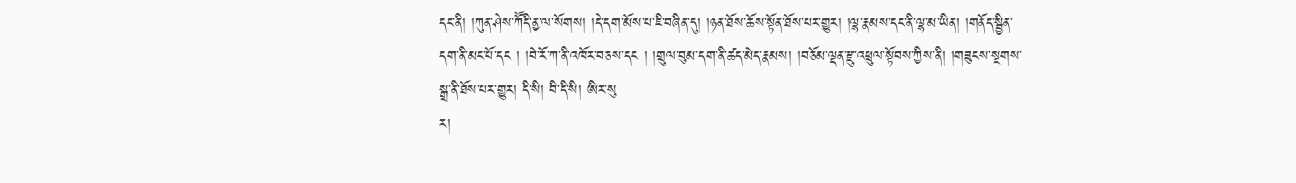དང་ནི། །ཀུན་ཤེས་ཀཽདི་ནྱ་ལ་སོགས། །དེ་དག་མོས་པ་ཇི་བཞིན་དུ། །ཉན་ཐོས་ཆོས་སྟོན་ཐོས་པར་གྱུར། །ལྷ་རྣམས་དང་ནི་ལྷ་མ་ཡིན། །གནོད་སྦྱིན་དག་ནི་མང་པོ་དང ། །བེ་རོ་ཀ་ནི་འཁོར་བཅས་དང ། །གྲུལ་བུམ་དག་ནི་ཚད་མེད་རྣམས། །བཅོམ་ལྡན་རྫུ་འཕྲུལ་སྟོབས་ཀྱིས་ནི། །གཟུངས་སྔགས་སྒྲ་ནི་ཐོས་པར་གྱུར། དི་སི། བི་དི་སི། ཨིར་སུ
ར།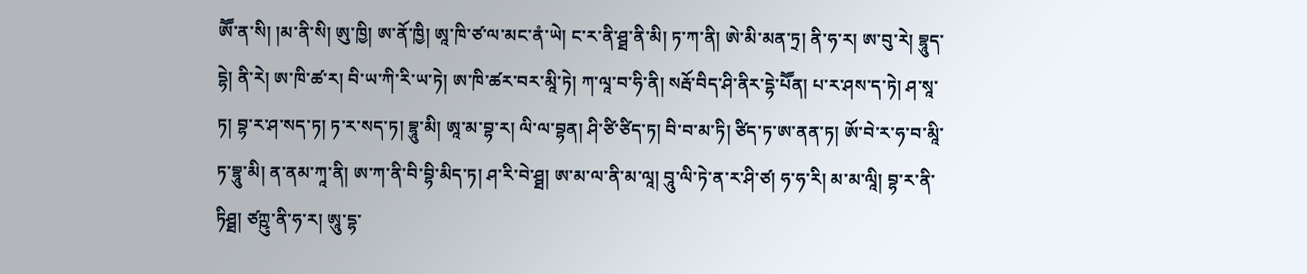ཨཽ་ན་སི། །མ་ནི་སི། ཨུ་ཁྱི། ཨ་ནོ་ཁྱི། ཨཱ་ཁི་ཙ་ལ་མང་ནཾ་ཡེ། ང་ར་ནི་ཤྠ་ནི་མི། ཏ་ཀ་ནི། ཨེ་མི་མན་ཏྲ། ནི་ཧ་ར། ཨ་བུ་རེ། བྷཱུད་དྷེ། ནི་རེ། ཨ་ཁི་ཚ་ར། བི་ཡ་ཀི་རི་ཡ་ཏེ། ཨ་ཁི་ཚར་བར་མཱི་ཏེ། ཀ་ལཱ་བ་ཧི་ནི། སརྦོ་བིད་ཤི་ནིར་དྷེ་པཽན། པ་ར་ཤས་ད་ཏེ། ཤ་སཱ་ཏ། བྷ་ར་ཤ་སད་ཏ། ཏ་ར་སད་ཏ། བྷཱུ་མི། ཨཱ་མ་བྷ་ར། ལི་ལ་བྷན། ཤི་ཙི་ཙིད་ཏ། བི་བ་མ་ཏི། ཙིད་ཏ་ཨ་ནན་ཏ། ཨོ་བེ་ར་ཧ་བ་མཱི་ཏ་བྷཱུ་མི། ན་ནམ་ཀཱ་ནི། ཨ་ཀ་ནི་བི་བྷི་མིད་ཏ། ཤ་རི་བེ་ཤྠ། ཨ་མ་ལ་ནི་མ་ལཱ། བཱུ་ལི་ཏེ་ན་ར་ཤི་ཙ། ཧ་ཧ་རི། མ་མ་ལཱི། བྷ་ར་ནི་ཏིཤྠ། ཙཀྵུ་ནི་ཧ་ར། ཨཱུ་དྷ་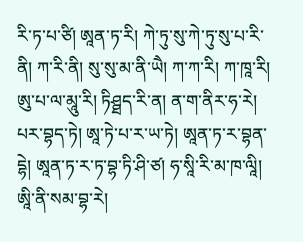རི་ཏ་པ་ཙི། ཨཱན་ཏ་རི། ཀེ་ཏུ་སུ་ཀེ་ཏུ་སུ་པ་རི་ནི། ཀ་རི་ནི། སུ་སུ་མ་ནི་ཡཻ། ཀ་ཀ་རི། ཀ་ཁཱ་རི། ཨུ་པ་ལ་མཱུ་རི། ཏིཤྠད་རི་ན། ན་ག་ནིར་ཧ་རེ། པར་བྷད་ཏེ། ཨཱ་ཏེ་པ་ར་ཡ་ཏེ། ཨཱན་ཏ་ར་བྷན་དྷེ། ཨཱན་ཏ་ར་ཏ་བྷ་ཏི་ཤི་ཙ། ཧ་སཱི་རི་མ་ཁ་ལཱི། ཨཱི་ནི་སམ་བྷ་རེ།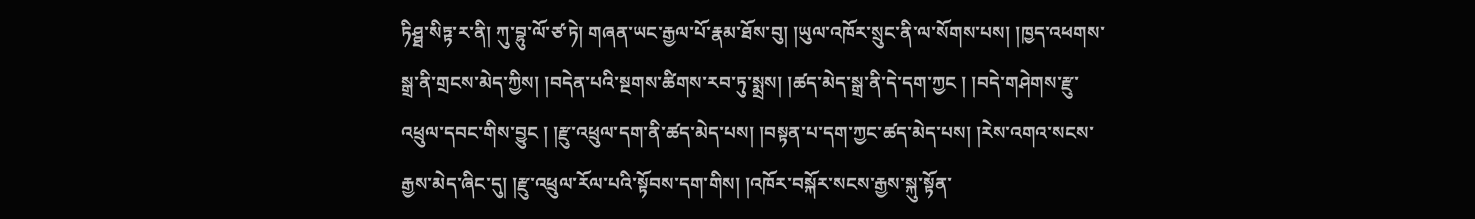ཏིཤྠ་སིཏྟ་ར་ནི། ཀུ་བྷུ་ལོ་ཙ་ཏེ། གཞན་ཡང་རྒྱལ་པོ་རྣམ་ཐོས་བུ། །ཡུལ་འཁོར་སྲུང་ནི་ལ་སོགས་པས། །ཁྱད་འཕགས་སྒྲ་ནི་གྲངས་མེད་ཀྱིས། །བདེན་པའི་སྔགས་ཚིགས་རབ་ཏུ་སྨྲས། །ཚད་མེད་སྒྲ་ནི་དེ་དག་ཀྱང ། །བདེ་གཤེགས་རྫུ་འཕྲུལ་དབང་གིས་བྱུང ། །རྫུ་འཕྲུལ་དག་ནི་ཚད་མེད་པས། །བསྟན་པ་དག་ཀྱང་ཚད་མེད་པས། །རེས་འགའ་སངས་རྒྱས་མེད་ཞིང་དུ། །རྫུ་འཕྲུལ་རོལ་པའི་སྟོབས་དག་གིས། །འཁོར་བསྐོར་སངས་རྒྱས་སྐུ་སྟོན་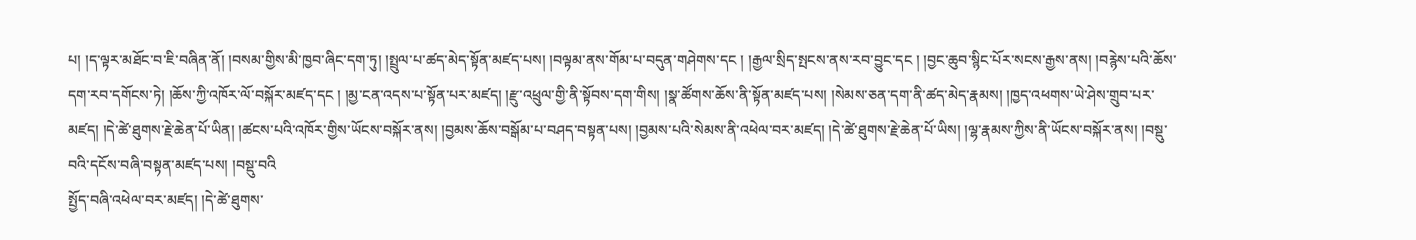པ། །ད་ལྟར་མཐོང་བ་ཇི་བཞིན་ནོ། །བསམ་གྱིས་མི་ཁྱབ་ཞིང་དག་ཏུ། །སྤྲུལ་པ་ཚད་མེད་སྟོན་མཛད་པས། །བལྟམ་ནས་གོམ་པ་བདུན་གཤེགས་དང ། །རྒྱལ་སྲིད་སྤངས་ནས་རབ་བྱུང་དང ། །བྱང་ཆུབ་སྙིང་པོར་སངས་རྒྱས་ནས། །བརྙེས་པའི་ཆོས་དག་རབ་དགོངས་ཏེ། །ཆོས་ཀྱི་འཁོར་ལོ་བསྐོར་མཛད་དང ། །མྱ་ངན་འདས་པ་སྟོན་པར་མཛད། །རྫུ་འཕྲུལ་གྱི་ནི་སྟོབས་དག་གིས། །སྣ་ཚོགས་ཆོས་ནི་སྟོན་མཛད་པས། །སེམས་ཅན་དག་ནི་ཚད་མེད་རྣམས། །ཁྱད་འཕགས་ཡེ་ཤེས་གྲུབ་པར་མཛད། །དེ་ཚེ་ཐུགས་རྗེ་ཆེན་པོ་ཡིན། །ཚངས་པའི་འཁོར་གྱིས་ཡོངས་བསྐོར་ནས། །བྱམས་ཆོས་བསྒོམ་པ་བཤད་བསྟན་པས། །བྱམས་པའི་སེམས་ནི་འཕེལ་བར་མཛད། །དེ་ཚེ་ཐུགས་རྗེ་ཆེན་པོ་ཡིས། །ལྷ་རྣམས་ཀྱིས་ནི་ཡོངས་བསྐོར་ནས། །བསྡུ་བའི་དངོས་བཞི་བསྟན་མཛད་པས། །བསྡུ་བའི
སྤྱོད་བཞི་འཕེལ་བར་མཛད། །དེ་ཚེ་ཐུགས་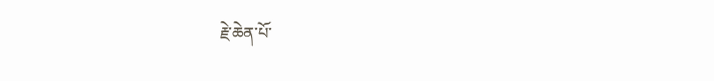རྗེ་ཆེན་པོ་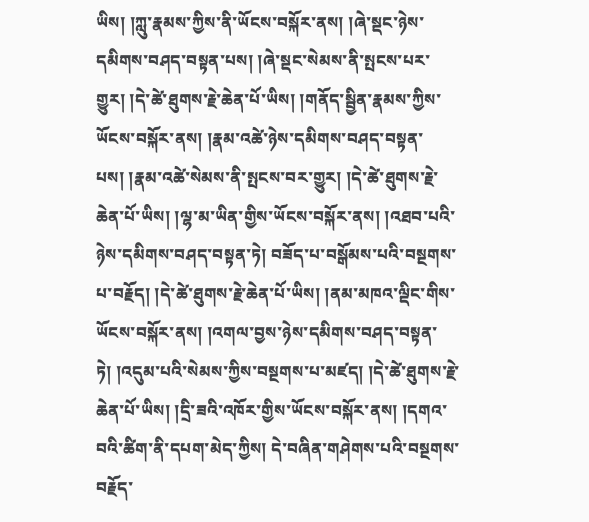ཡིས། །ཀླུ་རྣམས་ཀྱིས་ནི་ཡོངས་བསྐོར་ནས། །ཞེ་སྡང་ཉེས་དམིགས་བཤད་བསྟན་པས། །ཞེ་སྡང་སེམས་ནི་སྤངས་པར་གྱུར། །དེ་ཚེ་ཐུགས་རྗེ་ཆེན་པོ་ཡིས། །གནོད་སྦྱིན་རྣམས་ཀྱིས་ཡོངས་བསྐོར་ནས། །རྣམ་འཚེ་ཉེས་དམིགས་བཤད་བསྟན་པས། །རྣམ་འཚེ་སེམས་ནི་སྤངས་བར་གྱུར། །དེ་ཚེ་ཐུགས་རྗེ་ཆེན་པོ་ཡིས། །ལྷ་མ་ཡིན་གྱིས་ཡོངས་བསྐོར་ནས། །འཐབ་པའི་ཉེས་དམིགས་བཤད་བསྟན་ཏེ། བཟོད་པ་བསྒོམས་པའི་བསྔགས་པ་བརྗོད། །དེ་ཚེ་ཐུགས་རྗེ་ཆེན་པོ་ཡིས། །ནམ་མཁའ་ལྡིང་གིས་ཡོངས་བསྐོར་ནས། །འགལ་བྱས་ཉེས་དམིགས་བཤད་བསྟན་ཏེ། །འདུམ་པའི་སེམས་ཀྱིས་བསྔགས་པ་མཛད། །དེ་ཚེ་ཐུགས་རྗེ་ཆེན་པོ་ཡིས། །དྲི་ཟའི་འཁོར་གྱིས་ཡོངས་བསྐོར་ནས། །དགའ་བའི་ཚིག་ནི་དཔག་མེད་ཀྱིས། དེ་བཞིན་གཤེགས་པའི་བསྔགས་བརྗོད་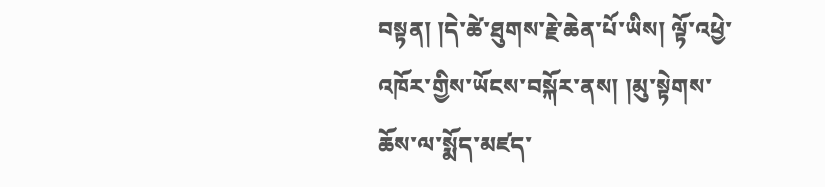བསྟན། །དེ་ཚེ་ཐུགས་རྗེ་ཆེན་པོ་ཡིས། ལྟོ་འཕྱེ་འཁོར་གྱིས་ཡོངས་བསྐོར་ནས། །མུ་སྟེགས་ཆོས་ལ་སྨོད་མཛད་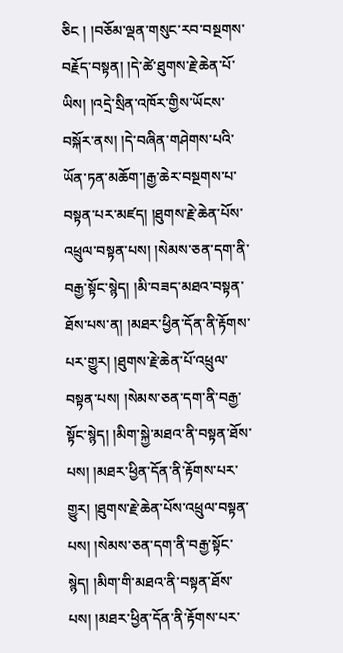ཅིང ། །བཅོམ་ལྡན་གསུང་རབ་བསྔགས་བརྗོད་བསྟན། །དེ་ཚེ་ཐུགས་རྗེ་ཆེན་པོ་ཡིས། །འདྲེ་སྲིན་འཁོར་གྱིས་ཡོངས་བསྐོར་ནས། །དེ་བཞིན་གཤེགས་པའི་ཡོན་ཏན་མཆོག་།རྒྱ་ཆེར་བསྔགས་པ་བསྟན་པར་མཛད། །ཐུགས་རྗེ་ཆེན་པོས་འཕྲུལ་བསྟན་པས། །སེམས་ཅན་དག་ནི་བརྒྱ་སྟོང་སྙེད། །མི་བཟད་མཐའ་བསྟན་ཐོས་པས་ན། །མཐར་ཕྱིན་དོན་ནི་རྟོགས་པར་གྱུར། །ཐུགས་རྗེ་ཆེན་པོ་འཕྲུལ་བསྟན་པས། །སེམས་ཅན་དག་ནི་བརྒྱ་སྟོང་སྙེད། །མིག་སྐྱེ་མཐའ་ནི་བསྟན་ཐོས་པས། །མཐར་ཕྱིན་དོན་ནི་རྟོགས་པར་གྱུར། །ཐུགས་རྗེ་ཆེན་པོས་འཕྲུལ་བསྟན་པས། །སེམས་ཅན་དག་ནི་བརྒྱ་སྟོང་སྙེད། །མིག་གི་མཐའ་ནི་བསྟན་ཐོས་པས། །མཐར་ཕྱིན་དོན་ནི་རྟོགས་པར་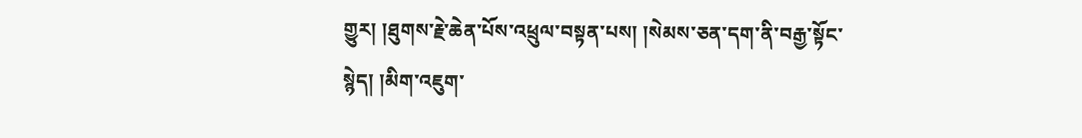གྱུར། །ཐུགས་རྗེ་ཆེན་པོས་འཕྲུལ་བསྟན་པས། །སེམས་ཅན་དག་ནི་བརྒྱ་སྟོང་སྙེད། །མིག་འཇུག་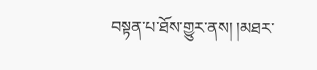བསྟན་པ་ཐོས་གྱུར་ནས། །མཐར་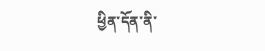ཕྱིན་དོན་ནི་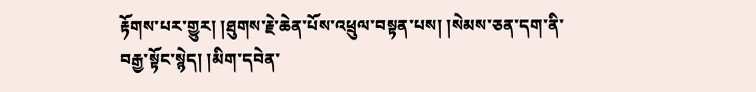རྟོགས་པར་གྱུར། །ཐུགས་རྗེ་ཆེན་པོས་འཕྲུལ་བསྟན་པས། །སེམས་ཅན་དག་ནི་བརྒྱ་སྟོང་སྙེད། །མིག་དབེན་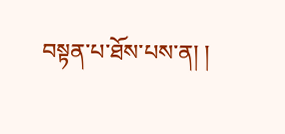བསྟན་པ་ཐོས་པས་ན། །